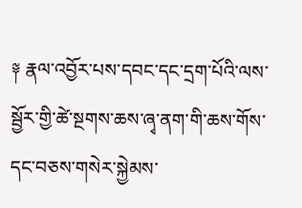༈ རྣལ་འབྱོར་པས་དབང་དང་དྲག་པོའི་ལས་སྦྱོར་གྱི་ཚེ་སྔགས་ཆས་ཞྭ་ནག་གི་ཆས་གོས་དང་བཅས་གསེར་སྐྱེམས་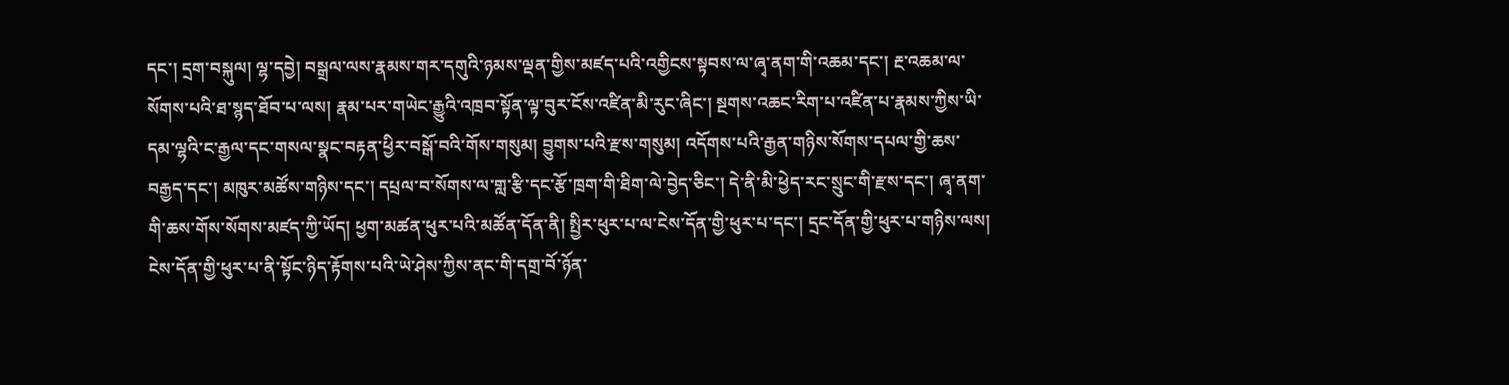དང་། དྲག་བསྐུལ། ལྷ་དབྱེ། བསྒྲལ་ལས་རྣམས་གར་དགུའི་ཉམས་ལྡན་གྱིས་མཛད་པའི་འགྱིངས་སྟབས་ལ་ཞྭ་ནག་གི་འཆམ་དང་། རྔ་འཆམ་ལ་སོགས་པའི་ཐ་སྙད་ཐོབ་པ་ལས། རྣམ་པར་གཡེང་རྒྱུའི་འཁྲབ་སྟོན་ལྟ་བུར་ངོས་འཛིན་མི་རུང་ཞིང་། སྔགས་འཆང་རིག་པ་འཛིན་པ་རྣམས་ཀྱིས་ཡི་དམ་ལྷའི་ང་རྒྱལ་དང་གསལ་སྣང་བརྟན་ཕྱིར་བསྒོ་བའི་གོས་གསུམ། བྱུགས་པའི་རྫས་གསུམ། འདོགས་པའི་རྒྱན་གཉིས་སོགས་དཔལ་གྱི་ཆས་བརྒྱད་དང་། མཁུར་མཚོས་གཉིས་དང་། དཔྲལ་བ་སོགས་ལ་གླ་རྩི་དང་རྩོ་ཁྲག་གི་ཐིག་ལེ་བྱེད་ཅིང་། དེ་ནི་མི་ཕྱེད་རང་སྲུང་གི་རྫས་དང་། ཞྭ་ནག་གི་ཆས་གོས་སོགས་མཛད་ཀྱི་ཡོད། ཕྱག་མཚན་ཕུར་པའི་མཚོན་དོན་ནི། སྤྱིར་ཕུར་པ་ལ་ངེས་དོན་གྱི་ཕུར་པ་དང་། དྲང་དོན་གྱི་ཕུར་པ་གཉིས་ལས། ངེས་དོན་གྱི་ཕུར་པ་ནི་སྟོང་ཉིད་རྟོགས་པའི་ཡེ་ཤེས་ཀྱིས་ནང་གི་དགྲ་བོ་ཉོན་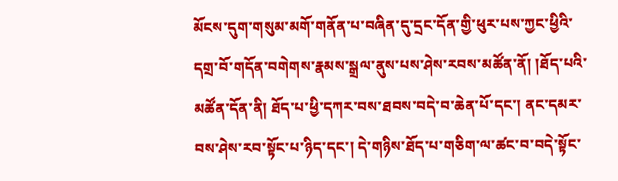མོངས་དུག་གསུམ་མགོ་གནོན་པ་བཞིན་དུ་དྲང་དོན་གྱི་ཕུར་པས་ཀྱང་ཕྱིའི་དགྲ་བོ་གདོན་བགེགས་རྣམས་སྒྲལ་ནུས་པས་ཤེས་རབས་མཚོན་ནོ། །ཐོད་པའི་མཚོན་དོན་ནི། ཐོད་པ་ཕྱི་དཀར་བས་ཐབས་བདེ་བ་ཆེན་པོ་དང་། ནང་དམར་བས་ཤེས་རབ་སྟོང་པ་ཉིད་དང་། དེ་གཉིས་ཐོད་པ་གཅིག་ལ་ཚང་བ་བདེ་སྟོང་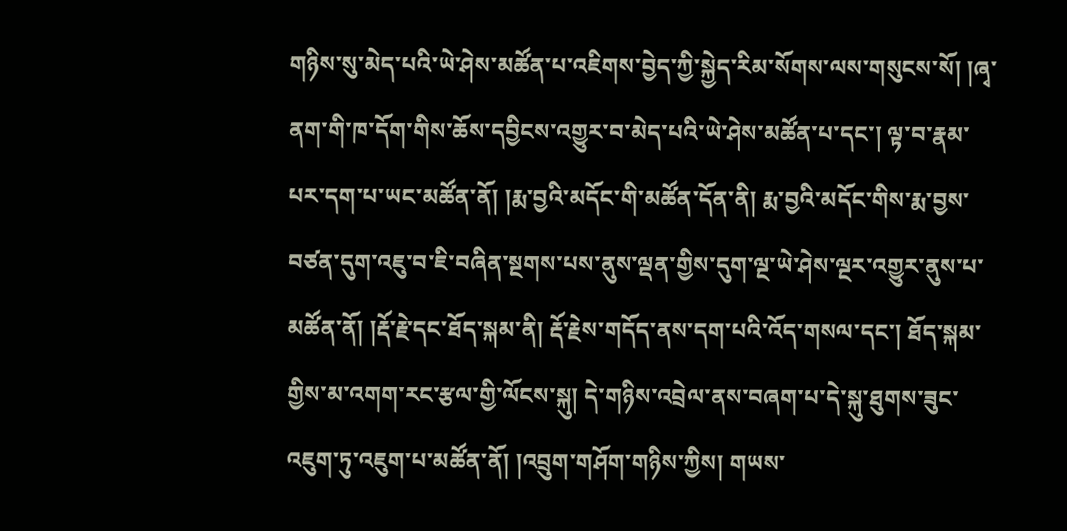གཉིས་སུ་མེད་པའི་ཡེ་ཤེས་མཚོན་པ་འཇིགས་བྱེད་ཀྱི་སྐྱེད་རིམ་སོགས་ལས་གསུངས་སོ། །ཞྭ་ནག་གི་ཁ་དོག་གིས་ཆོས་དབྱིངས་འགྱུར་བ་མེད་པའི་ཡེ་ཤེས་མཚོན་པ་དང་། ལྟ་བ་རྣམ་པར་དག་པ་ཡང་མཚོན་ནོ། །རྨ་བྱའི་མདོང་གི་མཚོན་དོན་ནི། རྨ་བྱའི་མདོང་གིས་རྨ་བྱས་བཙན་དུག་འཇུ་བ་ཇི་བཞིན་སྔགས་པས་ནུས་ལྡན་གྱིས་དུག་ལྔ་ཡེ་ཤེས་ལྔར་འགྱུར་ནུས་པ་མཚོན་ནོ། །རྡོ་རྗེ་དང་ཐོད་སྐམ་ནི། རྡོ་རྗེས་གདོད་ནས་དག་པའི་འོད་གསལ་དང་། ཐོད་སྐམ་གྱིས་མ་འགག་རང་རྩལ་གྱི་ལོངས་སྐུ། དེ་གཉིས་འབྲེལ་ནས་བཞག་པ་དེ་སྐུ་ཐུགས་ཟུང་འཇུག་ཏུ་འཇུག་པ་མཚོན་ནོ། །འབྲུག་གཤོག་གཉིས་ཀྱིས། གཡས་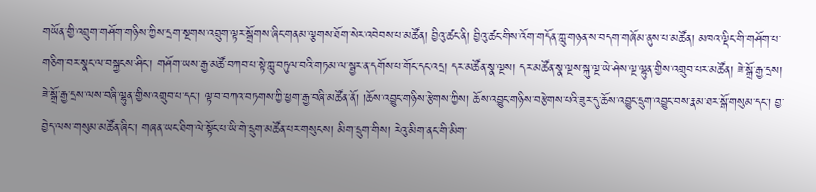གཡོན་གྱི་འབྲུག་གཤོག་གཉིས་ཀྱིས་དྲག་སྔགས་འབྲུག་ལྟར་སྒྲོགས་ཞིང་གནམ་ལྕགས་ཐོག་སེར་འབེབས་པ་མཚོན། བྱིའུ་ཚང་ནི། བྱིའུ་ཚང་གིས་འོག་གདོན་ཀླུ་གཉན་ས་བདག་གཞོམ་ནུས་པ་མཚོན། མཁའ་ལྡིང་གི་གཤོག་པ་གཅིག་བར་སྣང་ལ་བསྐྱངས་ཤིང་། གཤོག་ཡས་རྒྱ་མཚོ་བཀབ་པ་སྟེ་ཀླུ་བཏུལ་བའི་གཏམ་ལ་སྦྱར་ན་དགོས་པ་གོང་དང་འདྲ། དར་མཚོན་སྣ་ལྔས། དར་མཚོན་སྣ་ལྔས་སྐུ་ལྔ་ཡེ་ཤེས་ལྔ་ལྷུན་གྱིས་འགྲུབ་པར་མཚོན། ཟེ་སྒྲོ་རྒྱ་དྲས། ཟེ་སྒྲོ་རྒྱ་དྲས་ལས་བཞི་ལྷུན་གྱིས་འགྲུབ་པ་དང་། ལྟ་བ་བཀའ་བཏགས་ཀྱི་ཕྱག་རྒྱ་བཞི་མཚོན་ནོ། །ཆོས་འབྱུང་གཉིས་རྩེགས་ཀྱིས། ཆོས་འབྱུང་གཉིས་བརྩེགས་པའི་ཟུར་དུ་ཆོས་འབྱུང་དྲུག་འབྱུང་བས་རྣམ་ཐར་སྒོ་གསུམ་དང་། བྱ་བྱེད་ལས་གསུམ་མཚོན་ཞིང་། གཞན་ཡང་ཐིག་ལེ་སྟོང་པ་ཡི་གེ་དྲུག་མཚོན་པར་གསུངས། མིག་དྲུག་གིས། རེའུ་མིག་ནང་གི་མིག་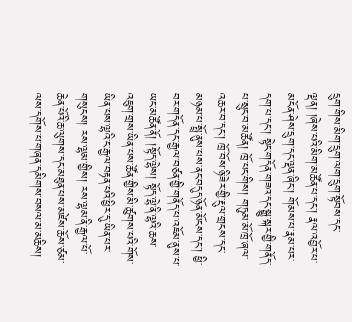དྲུག་གིས་མིག་དྲུག་ལག་དྲུག་སྟོབས་དང་ལྡན། །ཞེས་པའི་མིག་མཚོན་པ་དང་། རྣལ་འབྱོར་པ་མངོན་ཤེས་དྲུག་དང་ལྡན་ཞིང་། གོམས་པ་རྣམ་པར་དག་པ་དང་། སྟེང་གདོན་གཟའ་དང་སྒྱུ་སྐར་གྱི་གནོད་པ་སྲུང་བ་མཚོན། ཁྲོ་པང་གིས། གཏུམ་མོ་ཁྲོ་ཞལ་འཆར་བ་དང་། ཁྲོ་བོས་ཉི་ཟེར་གྱི་རྡུལ་གྲངས་དང་མཉམ་པ་སྤྲོ་ནུས་པས་ནང་བདུད་ཉོན་མོངས་དང་། ཕྱི་བར་གདོན་དང་རྒྱལ་བཙན་གྱི་གནོད་པ་འཇོམ་ནུས་པ་ཡང་མཚོན་ནོ། །སྟོད་ལྷེས། སྟོད་ལྷེ་ནི་ལྷའི་ཆས་འཇུག་གྲས་ཡིན་པས་ཚོན་གྱིས་མི་ཚུགས་པའི་གོས་ཡིན་པས་ལྷའི་ང་རྒྱལ་བརྟན་པའི་ཕྱིར་དུ་ཡིན་པར་གསུངས། རས་ལྷམ་གྱིས། རས་ལྷམ་ནི་རྒྱལ་པོ་ཆེན་པོའི་ཆ་ལུགས་དང་མཐུན་པས་མཛེས་ཆོས་ཙམ་ལས་དགོས་པ་གཞན་དམིགས་བསལ་མ་མཆིས།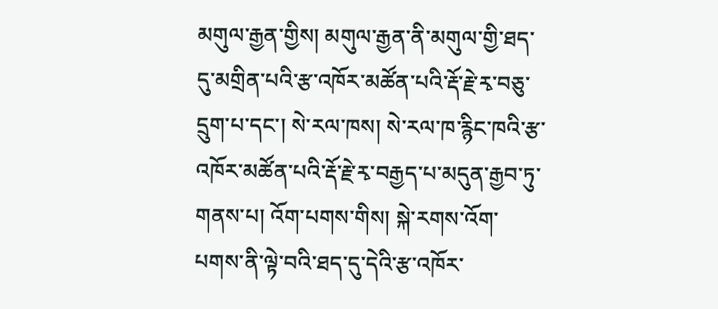མགུལ་རྒྱན་གྱིས། མགུལ་རྒྱན་ནི་མགུལ་གྱི་ཐད་དུ་མགྲིན་པའི་རྩ་འཁོར་མཚོན་པའི་རྡོ་རྗེ་རྭ་བཅུ་དྲུག་པ་དང་། སེ་རལ་ཁས། སེ་རལ་ཁ་རྙིང་ཁའི་རྩ་འཁོར་མཚོན་པའི་རྡོ་རྗེ་རྭ་བརྒྱད་པ་མདུན་རྒྱབ་ཏུ་གནས་པ། འོག་པགས་གིས། སྐེ་རགས་འོག་པགས་ནི་ལྟེ་བའི་ཐད་དུ་དེའི་རྩ་འཁོར་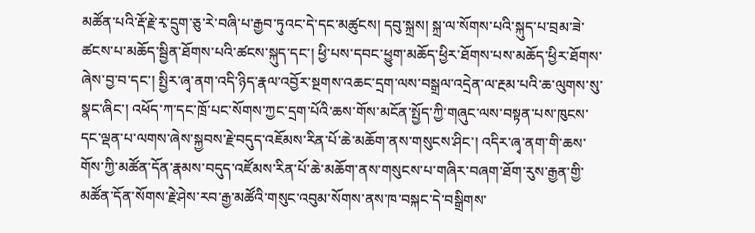མཚོན་པའི་རྡོ་རྗེ་རྭ་དྲུག་ཅུ་རེ་བཞི་པ་རྒྱབ་ཏུའང་དེ་དང་མཚུངས། དབུ་སྐྲས། སྐྲ་ལ་སོགས་པའི་སྐུད་པ་བྲམ་ཟེ་ཚངས་པ་མཆོད་སྦྱིན་ཐོགས་པའི་ཚངས་སྐུད་དང་། ཕྱི་པས་དབང་ཕྱུག་མཆོད་ཕྱིར་ཐོགས་པས་མཆོད་ཕྱིར་ཐོགས་ཞེས་བྱ་བ་དང་། སྤྱིར་ཞྭ་ནག་འདི་ཉིད་རྣལ་འབྱོར་སྔགས་འཆང་དྲག་ལས་བསྒྲལ་འདྲེན་ལ་རྔམ་པའི་ཆ་ལུགས་སུ་སྣང་ཞིང་། འཕོད་ཀ་དང་ཁྲོ་པང་སོགས་ཀྱང་དྲག་པོའི་ཆས་གོས་མངོན་སྤྱོད་ཀྱི་གཞུང་ལས་བསྟན་པས་ཁུངས་དང་ལྡན་པ་ལགས་ཞེས་སྐྱབས་རྗེ་བདུད་འཇོམས་རིན་པོ་ཆེ་མཆོག་ནས་གསུངས་ཤིང་། འདིར་ཞྭ་ནག་གི་ཆས་གོས་ཀྱི་མཚོན་དོན་རྣམས་བདུད་འཛོམས་རིན་པོ་ཆེ་མཆོག་ནས་གསུངས་པ་གཞིར་བཞག་ཐོག་རུས་རྒྱན་གྱི་མཚོན་དོན་སོགས་རྗེ་ཤེས་རབ་རྒྱ་མཚོའི་གསུང་འབུམ་སོགས་ནས་ཁ་བསྐང་དེ་བསྒྲིགས་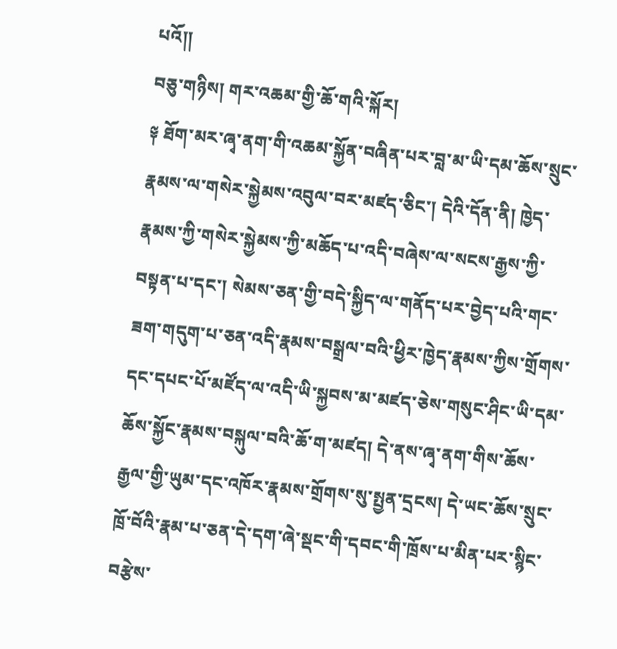པའོ།།
བཅུ་གཉིས། གར་འཆམ་གྱི་ཆོ་གའི་སྐོར།
༈ ཐོག་མར་ཞྭ་ནག་གི་འཆམ་སྐྱོན་བཞིན་པར་བླ་མ་ཡི་དམ་ཆོས་སྲུང་རྣམས་ལ་གསེར་སྐྱེམས་འབུལ་བར་མཛད་ཅིང་། དེའི་དོན་ནི། ཁྱེད་རྣམས་ཀྱི་གསེར་སྐྱེམས་ཀྱི་མཆོད་པ་འདི་བཞེས་ལ་སངས་རྒྱས་ཀྱི་བསྟན་པ་དང་། སེམས་ཅན་གྱི་བདེ་སྐྱིད་ལ་གནོད་པར་བྱེད་པའི་གང་ཟག་གདུག་པ་ཅན་འདི་རྣམས་བསྒྲལ་བའི་ཕྱིར་ཁྱེད་རྣམས་ཀྱིས་གྲོགས་དང་དཔང་པོ་མཛོད་ལ་འདི་ཡི་སྐྱབས་མ་མཛད་ཅེས་གསུང་ཤིང་ཡི་དམ་ཆོས་སྐྱོང་རྣམས་བསྐུལ་བའི་ཆོ་ག་མཛད། དེ་ནས་ཞྭ་ནག་གིས་ཆོས་རྒྱལ་གྱི་ཡུམ་དང་འཁོར་རྣམས་གྲོགས་སུ་སྤྱན་དྲངས། དེ་ཡང་ཆོས་སྲུང་ཁྲོ་བོའི་རྣམ་པ་ཅན་དེ་དག་ཞེ་སྡང་གི་དབང་གི་ཁྲོས་པ་མིན་པར་སྙིང་བརྩེས་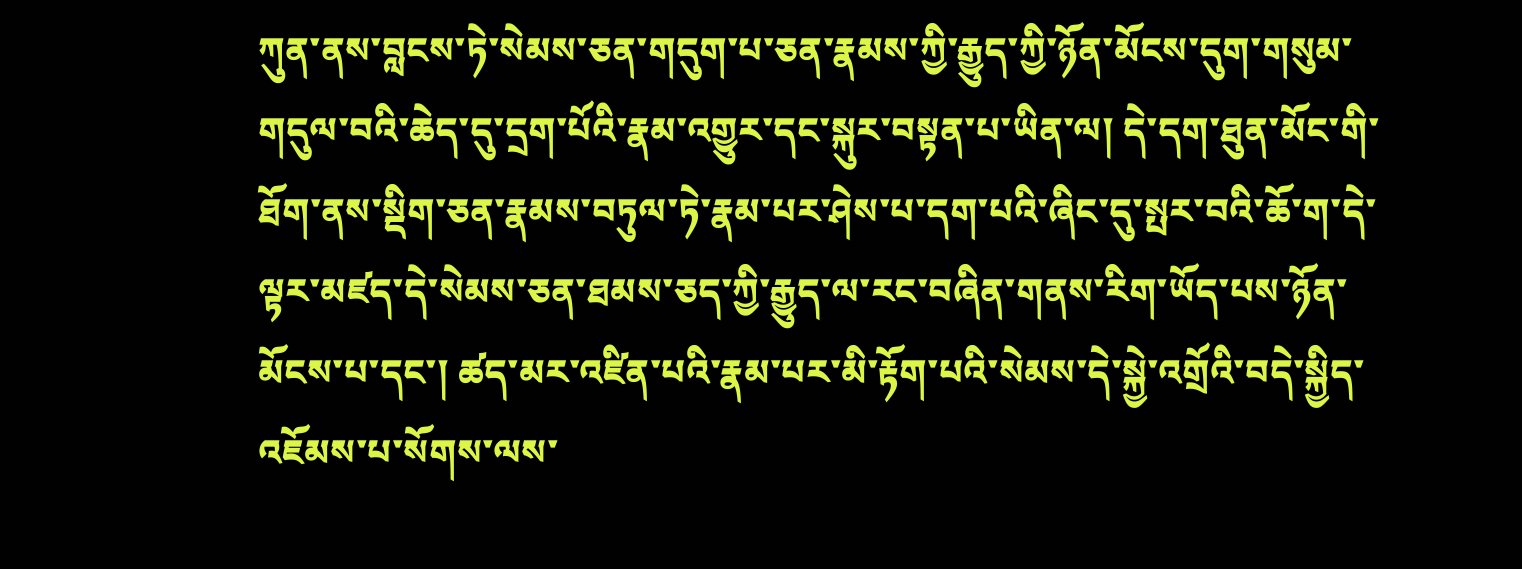ཀུན་ནས་བླངས་ཏེ་སེམས་ཅན་གདུག་པ་ཅན་རྣམས་ཀྱི་རྒྱུད་ཀྱི་ཉོན་མོངས་དུག་གསུམ་གདུལ་བའི་ཆེད་དུ་དྲག་པོའི་རྣམ་འགྱུར་དང་སྐུར་བསྟན་པ་ཡིན་ལ། དེ་དག་ཐུན་མོང་གི་ཐོག་ནས་སྡིག་ཅན་རྣམས་བཏུལ་ཏེ་རྣམ་པར་ཤེས་པ་དག་པའི་ཞིང་དུ་སྤར་བའི་ཆོ་ག་དེ་ལྟར་མཛད་དེ་སེམས་ཅན་ཐམས་ཅད་ཀྱི་རྒྱུད་ལ་རང་བཞིན་གནས་རིག་ཡོད་པས་ཉོན་མོངས་པ་དང་། ཚད་མར་འཛིན་པའི་རྣམ་པར་མི་རྟོག་པའི་སེམས་དེ་སྐྱེ་འགྲོའི་བདེ་སྐྱིད་འཇོམས་པ་སོགས་ལས་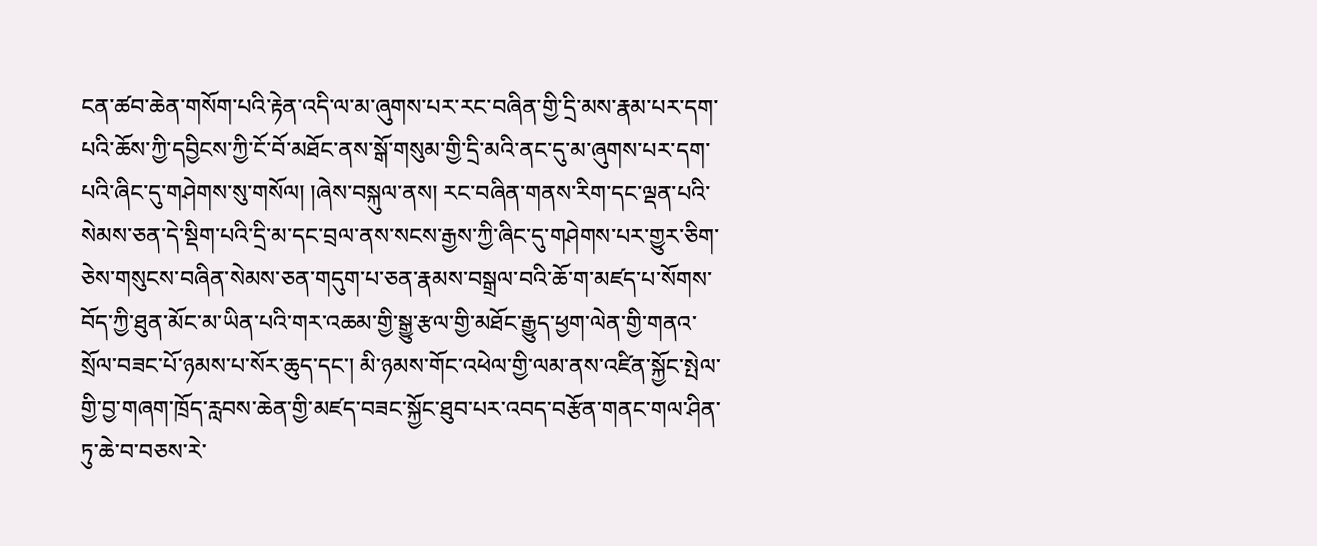ངན་ཚབ་ཆེན་གསོག་པའི་རྟེན་འདི་ལ་མ་ཞུགས་པར་རང་བཞིན་གྱི་དྲི་མས་རྣམ་པར་དག་པའི་ཆོས་ཀྱི་དབྱིངས་ཀྱི་ངོ་བོ་མཐོང་ནས་སྒོ་གསུམ་གྱི་དྲི་མའི་ནང་དུ་མ་ཞུགས་པར་དག་པའི་ཞིང་དུ་གཤེགས་སུ་གསོལ། །ཞེས་བསྐུལ་ནས། རང་བཞིན་གནས་རིག་དང་ལྡན་པའི་སེམས་ཅན་དེ་སྡིག་པའི་དྲི་མ་དང་བྲལ་ནས་སངས་རྒྱས་ཀྱི་ཞིང་དུ་གཤེགས་པར་གྱུར་ཅིག་ཅེས་གསུངས་བཞིན་སེམས་ཅན་གདུག་པ་ཅན་རྣམས་བསྒྲལ་བའི་ཆོ་ག་མཛད་པ་སོགས་བོད་ཀྱི་ཐུན་མོང་མ་ཡིན་པའི་གར་འཆམ་གྱི་སྒྱུ་རྩལ་གྱི་མཐོང་རྒྱུད་ཕྱག་ལེན་གྱི་གནའ་སྲོལ་བཟང་པོ་ཉམས་པ་སོར་ཆུད་དང་། མི་ཉམས་གོང་འཕེལ་གྱི་ལམ་ནས་འཛིན་སྐྱོང་སྤེལ་གྱི་བྱ་གཞག་ཁྲོད་རླབས་ཆེན་གྱི་མཛད་བཟང་སྐྱོང་ཐུབ་པར་འབད་བརྩོན་གནང་གལ་ཤིན་ཏུ་ཆེ་བ་བཅས་རེ་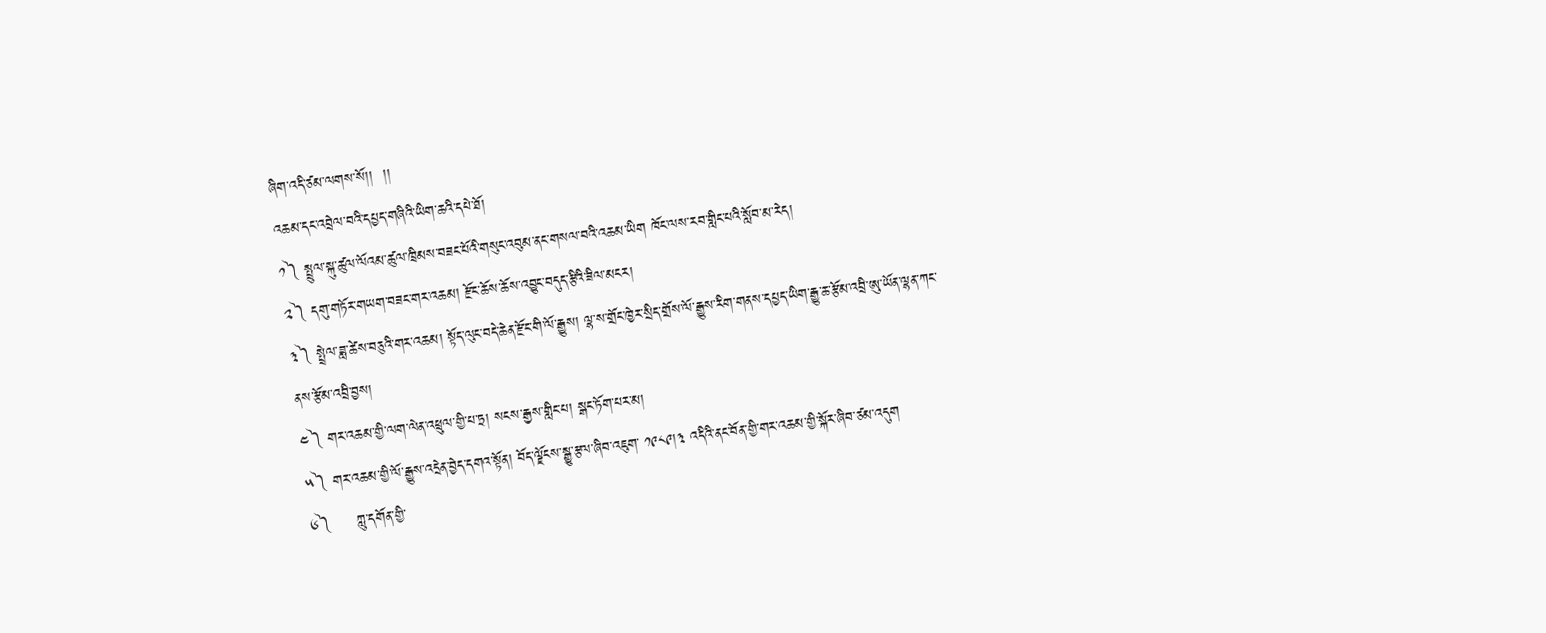ཞིག་འདི་ཙམ་ལགས་སོ།།  །།
འཆམ་དང་འབྲེལ་བའི་དཔྱད་གཞིའི་ཡིག་ཆའི་དཔེ་ཐོ།
༡༽ སྤྲུལ་སྐུ་ཚུལ་ལོའམ་ཚུལ་ཁྲིམས་བཟང་པོའི་གསུང་འབུམ་ནང་གསལ་བའི་འཆམ་ཡིག ཁོང་ལས་རབ་གླིང་པའི་སློབ་མ་རེད།
༢༽ དགུ་གཏོར་གཡག་བཟང་གར་འཆམ། རྫོང་ཆོས་ཆོས་འབྱུང་བདུད་རྩིའི་ཟིལ་མངར།
༣༽ སྤྲེལ་ཟླ་ཚེས་བཅུའི་གར་འཆམ། སྟོད་ལུང་བདེ་ཆེན་རྫོང་གི་ལོ་རྒྱུས། ལྷ་ས་གྲོང་ཁྱེར་སྲིད་གྲོས་ལོ་རྒྱུས་རིག་གནས་དཔྱད་ཡིག་རྒྱུ་ཆ་རྩོམ་འབྲི་ཨུ་ཡོན་ལྷན་ཀང་ནས་རྩོམ་འབྲི་བྱས།
༤༽ གར་འཆམ་གྱི་ལག་ལེན་འཕྲུལ་གྱི་པ་ཏྲ། སངས་རྒྱས་གླིང་པ། སྒང་ཏོག་པར་མ།
༥༽ གར་འཆམ་གྱི་ལོ་རྒྱུས་འདྲེན་བྱེད་དགའ་སྟོན། བོད་ལྗོངས་སྒྱུ་རྩལ་ཞིབ་འཇུག་ ༡༩༨༩།༣ འདིའི་ནང་བོན་གྱི་གར་འཆམ་གྱི་སྐོར་ཞིབ་ཙམ་འདུག
༦༽     ཀླུ་དགོན་གྱི་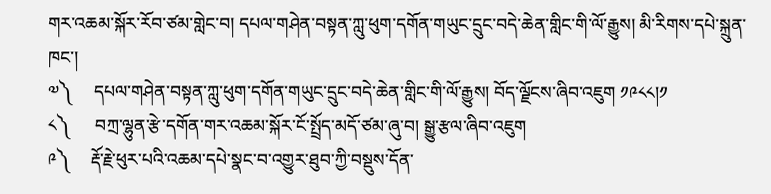གར་འཆམ་སྐོར་རོབ་ཙམ་གླེང་བ། དཔལ་གཤེན་བསྟན་ཀླུ་ཕུག་དགོན་གཡུང་དྲུང་བདེ་ཆེན་གླིང་གི་ལོ་རྒྱུས། མི་རིགས་དཔེ་སྐྲུན་ཁང་།
༧༽     དཔལ་གཤེན་བསྟན་ཀླུ་ཕུག་དགོན་གཡུང་དྲུང་བདེ་ཆེན་གླིང་གི་ལོ་རྒྱུས། བོད་ལྗོངས་ཞིབ་འཇུག ༡༩༨༨།༡
༨༽      བཀྲ་ལྷུན་རྩེ་དགོན་གར་འཆམ་སྐོར་ངོ་སྤྲོད་མདོ་ཙམ་ཞུ་བ། སྒྱུ་རྩལ་ཞིབ་འཇུག
༩༽     རྡོ་རྗེ་ཕུར་པའི་འཆམ་དཔེ་སྣང་བ་འགྱུར་ཐུབ་ཀྱི་བསྡུས་དོན་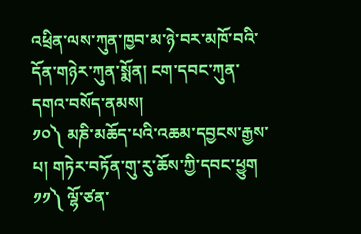འཕྲིན་ལས་ཀུན་ཁྱབ་མ་ཉེ་བར་མཁོ་བའི་དོན་གཉེར་ཀུན་སྨོན། ངག་དབང་ཀུན་དགའ་བསོད་ནམས།
༡༠༽ མཎི་མཆོད་པའི་འཆམ་དབྱངས་རྒྱས་པ། གཏེར་བཏོན་གུ་རུ་ཆོས་ཀྱི་དབང་ཕྱུག
༡༡༽ ལྷོ་ཙན་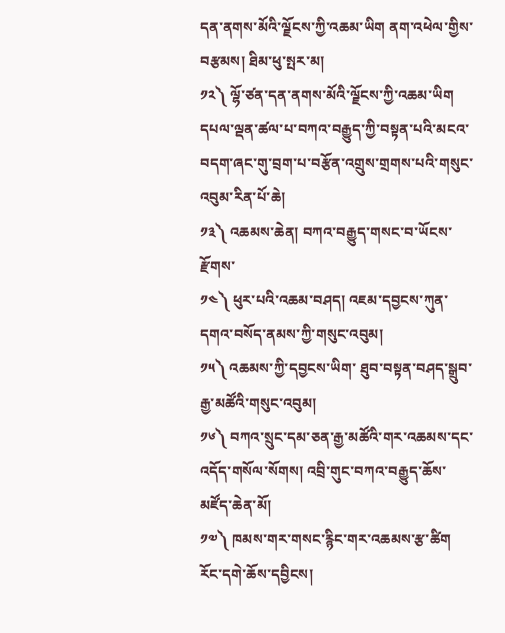དན་ནགས་མོའི་ལྗོངས་ཀྱི་འཆམ་ཡིག ནག་འཕེལ་གྱིས་བརྩམས། ཐིམ་ཕུ་སྤར་མ།
༡༢༽ ལྷོ་ཙན་དན་ནགས་མོའི་ལྗོངས་ཀྱི་འཆམ་ཡིག དཔལ་ལྡན་ཚལ་པ་བཀའ་བརྒྱུད་ཀྱི་བསྟན་པའི་མངའ་བདག་ཞང་གུ་བྲག་པ་བརྩོན་འགྲུས་གྲགས་པའི་གསུང་འབུམ་རིན་པོ་ཆེ།
༡༣༽ འཆམས་ཆེན། བཀའ་བརྒྱུད་གསང་བ་ཡོངས་རྫོགས་
༡༤༽ ཕུར་པའི་འཆམ་བཤད། འཇམ་དབྱངས་ཀུན་དགའ་བསོད་ནམས་ཀྱི་གསུང་འབུམ།
༡༥༽ འཆམས་ཀྱི་དབྱངས་ཡིག་ ཐུབ་བསྟན་བཤད་སྒྲུབ་རྒྱ་མཚོའི་གསུང་འབུམ།
༡༦༽ བཀའ་སྲུང་དམ་ཅན་རྒྱ་མཚོའི་གར་འཆམས་དང་འདོད་གསོལ་སོགས། འབྲི་གུང་བཀའ་བརྒྱུད་ཆོས་མཛོད་ཆེན་མོ།
༡༧༽ ཁམས་གར་གསང་རྙིང་གར་འཆམས་རྩ་ཚིག རོང་དགེ་ཆོས་དབྱིངས།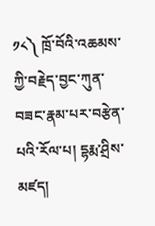༡༨༽ ཁྲོ་བོའི་འཆམས་ཀྱི་བརྗེད་བྱང་ཀུན་བཟང་རྣམ་པར་བརྩེན་པའི་རོལ་པ། དྷརྨ་ཤྲིས་མཛད།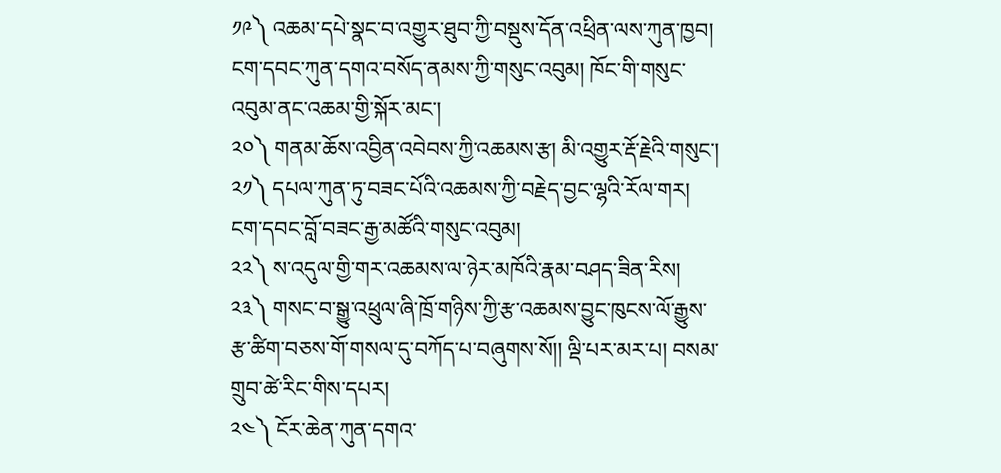༡༩༽ འཆམ་དཔེ་སྣང་བ་འགྱུར་ཐུབ་ཀྱི་བསྡུས་དོན་འཕྲིན་ལས་ཀུན་ཁྱབ། ངག་དབང་ཀུན་དགའ་བསོད་ནམས་ཀྱི་གསུང་འབུམ། ཁོང་གི་གསུང་འབུམ་ནང་འཆམ་གྱི་སྐོར་མང་།
༢༠༽ གནམ་ཆོས་འབྱིན་འབེབས་ཀྱི་འཆམས་རྩ། མི་འགྱུར་རྡོ་རྗེའི་གསུང་།
༢༡༽ དཔལ་ཀུན་ཏུ་བཟང་པོའི་འཆམས་ཀྱི་བརྗེད་བྱང་ལྷའི་རོལ་གར། ངག་དབང་བློ་བཟང་རྒྱ་མཚོའི་གསུང་འབུམ།
༢༢༽ ས་འདུལ་གྱི་གར་འཆམས་ལ་ཉེར་མཁོའི་རྣམ་བཤད་ཟིན་རིས།
༢༣༽ གསང་བ་སྒྱུ་འཕྲུལ་ཞི་ཁྲོ་གཉིས་ཀྱི་རྩ་འཆམས་བྱུང་ཁུངས་ལོ་རྒྱུས་རྩ་ཚིག་བཅས་གོ་གསལ་དུ་བཀོད་པ་བཞུགས་སོ།། ལྡི་པར་མར་པ། བསམ་གྲུབ་ཚེ་རིང་གིས་དཔར།
༢༤༽ ངོར་ཆེན་ཀུན་དགའ་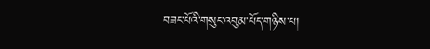བཟང་པོའི་གསུང་འབུམ་པོད་གཉིས་པ།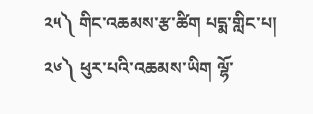༢༥༽ གིང་འཆམས་རྩ་ཚིག པདྨ་གླིང་པ།
༢༦༽ ཕུར་པའི་འཆམས་ཡིག ལྷོ་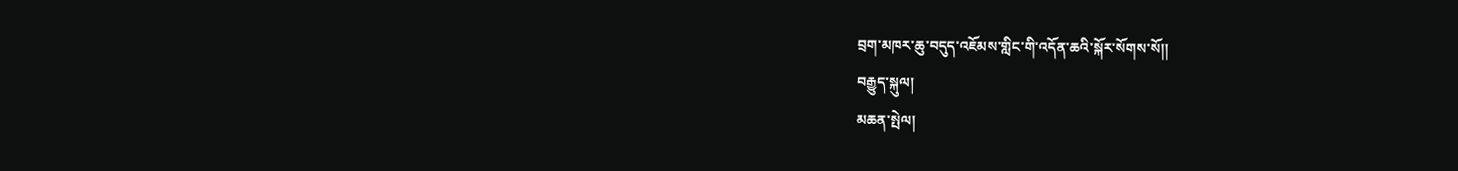བྲག་མཁར་ཆུ་བདུད་འཇོམས་གླིང་གི་འདོན་ཆའི་སྐོར་སོགས་སོ།།
བརྒྱུད་སྐུལ།
མཆན་སྤེལ།